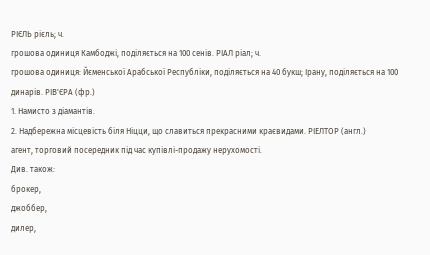РІЄЛЬ рієль; ч.
грошова одиниця Камбоджі, поділяється на 100 сенів. РІАЛ ріал; ч.
грошова одиниця: Йєменської Арабської Республіки, поділяється на 40 букш; Ірану, поділяється на 100 динарів. РІВ'ЄРА (фр.)
1. Намисто з діамантів.
2. Надбережна місцевість біля Ніцци, що славиться прекрасними краєвидами. РІЕЛТОР (англ.)
агент, торговий посередник під час купівлі-продажу нерухомості.
Див. також:
брокер,
джоббер,
дилер,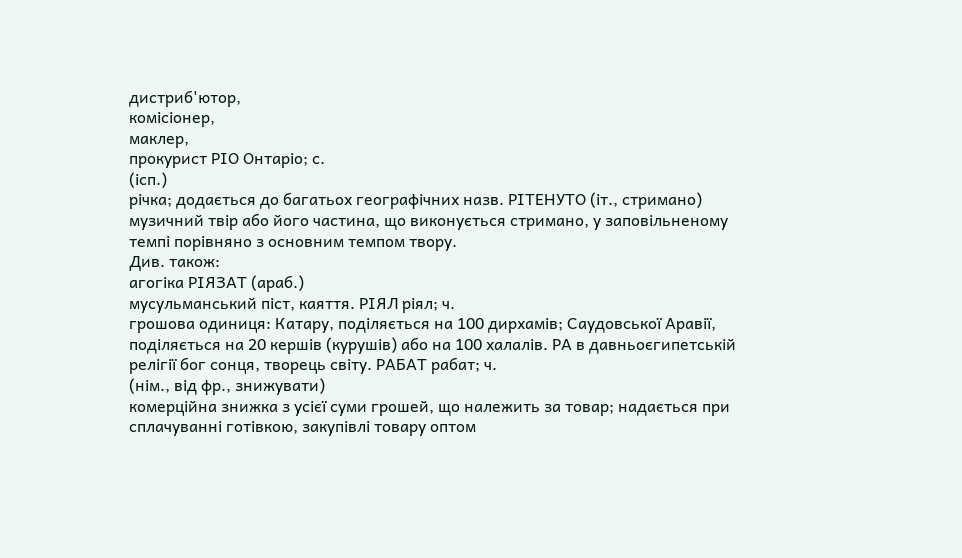дистриб'ютор,
комісіонер,
маклер,
прокурист РІО Онтаріо; с.
(ісп.)
річка; додається до багатьох географічних назв. РІТЕНУТО (іт., стримано)
музичний твір або його частина, що виконується стримано, у заповільненому темпі порівняно з основним темпом твору.
Див. також:
агогіка РІЯЗАТ (араб.)
мусульманський піст, каяття. РІЯЛ ріял; ч.
грошова одиниця: Катару, поділяється на 100 дирхамів; Саудовської Аравії, поділяється на 20 кершів (курушів) або на 100 халалів. РА в давньоєгипетській релігії бог сонця, творець світу. РАБАТ рабат; ч.
(нім., від фр., знижувати)
комерційна знижка з усієї суми грошей, що належить за товар; надається при сплачуванні готівкою, закупівлі товару оптом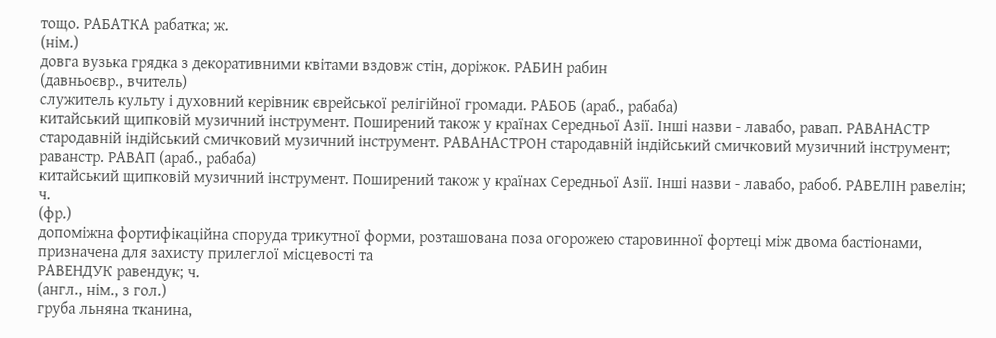тощо. РАБАТКА рабатка; ж.
(нім.)
довга вузька грядка з декоративними квітами вздовж стін, доріжок. РАБИН рабин
(давньоєвр., вчитель)
служитель культу і духовний керівник єврейської релігійної громади. РАБОБ (араб., рабаба)
китайський щипковій музичний інструмент. Поширений також у країнах Середньої Азії. Інші назви - лавабо, равап. РАВАНАСТР стародавній індійський смичковий музичний інструмент. РАВАНАСТРОН стародавній індійський смичковий музичний інструмент; раванстр. РАВАП (араб., рабаба)
китайський щипковій музичний інструмент. Поширений також у країнах Середньої Азії. Інші назви - лавабо, рабоб. РАВЕЛІН равелін; ч.
(фр.)
допоміжна фортифікаційна споруда трикутної форми, розташована поза огорожею старовинної фортеці між двома бастіонами, призначена для захисту прилеглої місцевості та
РАВЕНДУК равендук; ч.
(англ., нім., з гол.)
груба льняна тканина,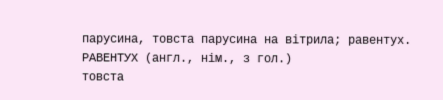парусина, товста парусина на вітрила; равентух. РАВЕНТУХ (англ., нім., з гол.)
товста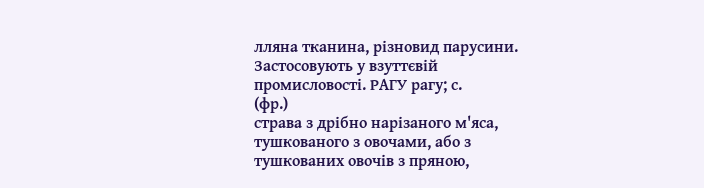лляна тканина, різновид парусини.
Застосовують у взуттєвій промисловості. РАГУ рагу; с.
(фр.)
страва з дрібно нарізаного м'яса, тушкованого з овочами, або з тушкованих овочів з пряною,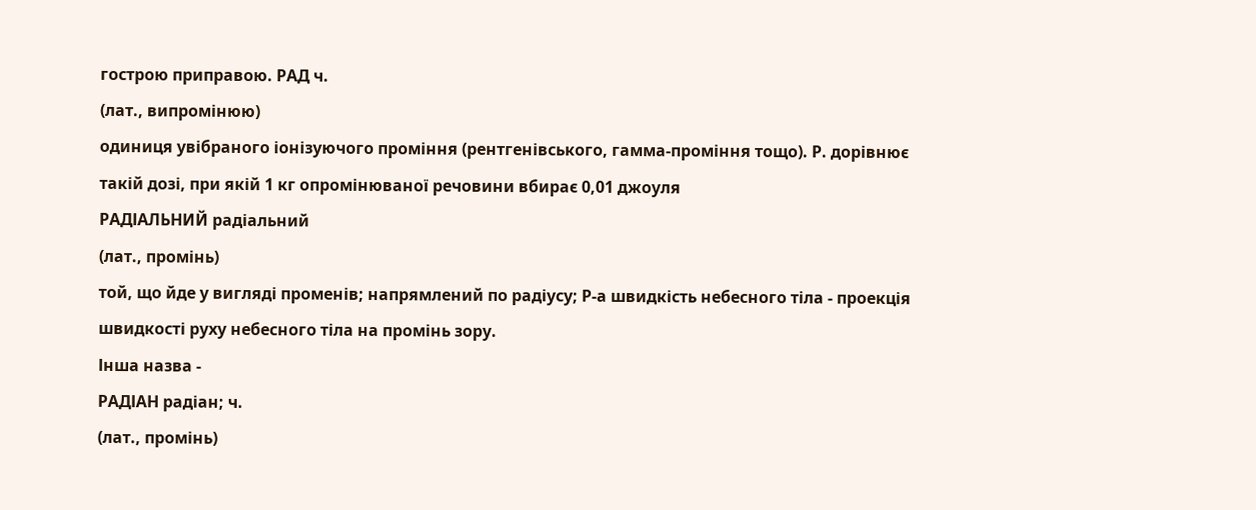гострою приправою. РАД ч.
(лат., випромінюю)
одиниця увібраного іонізуючого проміння (рентгенівського, гамма-проміння тощо). Р. дорівнює такій дозі, при якій 1 кг опромінюваної речовини вбирає 0,01 джоуля
РАДІАЛЬНИЙ радіальний
(лат., промінь)
той, що йде у вигляді променів; напрямлений по радіусу; Р-а швидкість небесного тіла - проекція швидкості руху небесного тіла на промінь зору.
Інша назва -
РАДІАН радіан; ч.
(лат., промінь)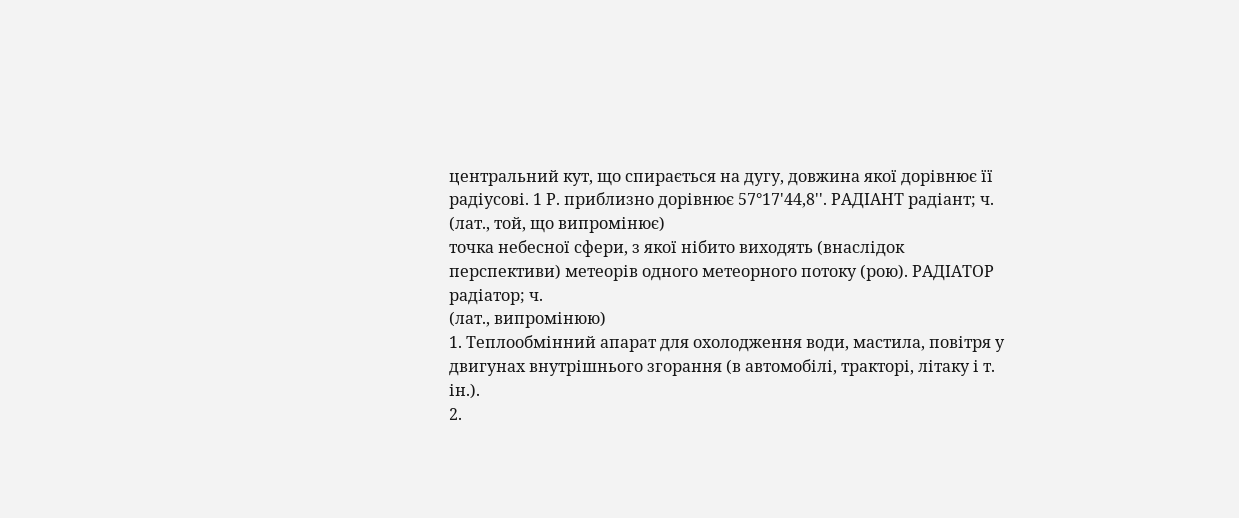центральний кут, що спирається на дугу, довжина якої дорівнює її радіусові. 1 Р. приблизно дорівнює 57°17'44,8''. РАДІАНТ радіант; ч.
(лат., той, що випромінює)
точка небесної сфери, з якої нібито виходять (внаслідок перспективи) метеорів одного метеорного потоку (рою). РАДІАТОР радіатор; ч.
(лат., випромінюю)
1. Теплообмінний апарат для охолодження води, мастила, повітря у двигунах внутрішнього згорання (в автомобілі, тракторі, літаку і т. ін.).
2.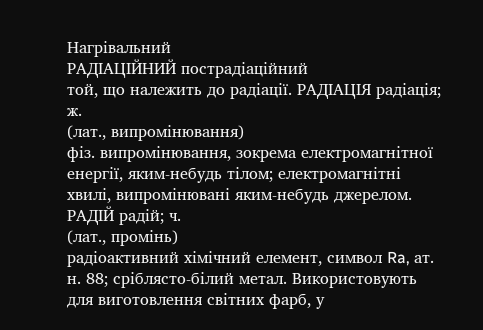Нагрівальний
РАДІАЦІЙНИЙ пострадіаційний
той, що належить до радіації. РАДІАЦІЯ радіація; ж.
(лат., випромінювання)
фіз. випромінювання, зокрема електромагнітної енергії, яким-небудь тілом; електромагнітні хвилі, випромінювані яким-небудь джерелом. РАДІЙ радій; ч.
(лат., промінь)
радіоактивний хімічний елемент, символ Ra, ат. н. 88; сріблясто-білий метал. Використовують для виготовлення світних фарб, у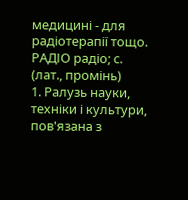медицині - для радіотерапії тощо. РАДІО радіо; с.
(лат., промінь)
1. Ралузь науки, техніки і культури, пов'язана з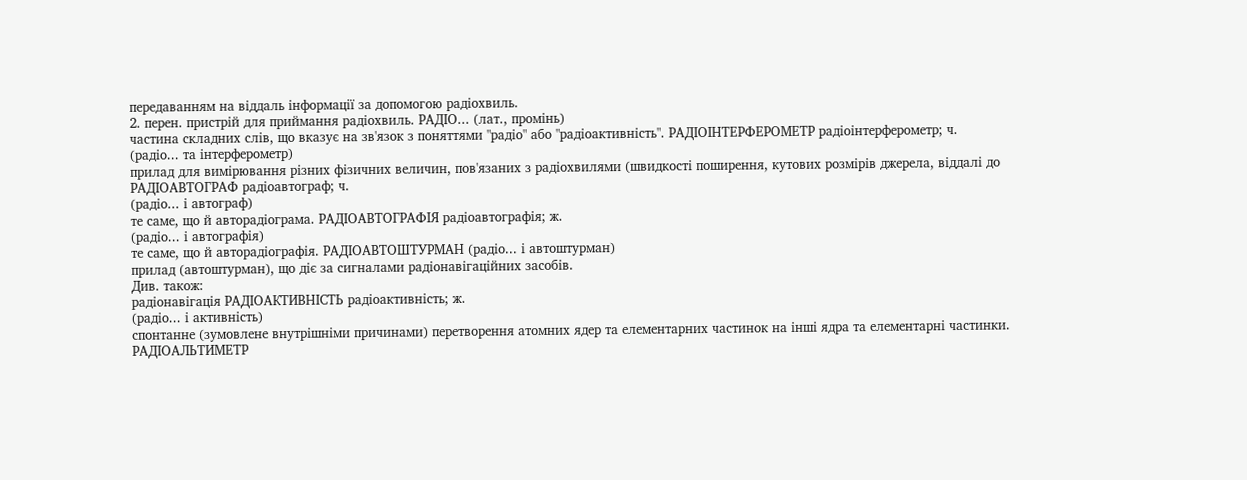передаванням на віддаль інформації за допомогою радіохвиль.
2. перен. пристрій для приймання радіохвиль. РАДІО... (лат., промінь)
частина складних слів, що вказує на зв'язок з поняттями "радіо" або "радіоактивність". РАДІОІНТЕРФЕРОМЕТР радіоінтерферометр; ч.
(радіо... та інтерферометр)
прилад для вимірювання різних фізичних величин, пов'язаних з радіохвилями (швидкості поширення, кутових розмірів джерела, віддалі до
РАДІОАВТОГРАФ радіоавтограф; ч.
(радіо... і автограф)
те саме, що й авторадіограма. РАДІОАВТОГРАФІЯ радіоавтографія; ж.
(радіо... і автографія)
те саме, що й авторадіографія. РАДІОАВТОШТУРМАН (радіо... і автоштурман)
прилад (автоштурман), що діє за сигналами радіонавігаційних засобів.
Див. також:
радіонавігація РАДІОАКТИВНІСТЬ радіоактивність; ж.
(радіо... і активність)
спонтанне (зумовлене внутрішніми причинами) перетворення атомних ядер та елементарних частинок на інші ядра та елементарні частинки. РАДІОАЛЬТИМЕТР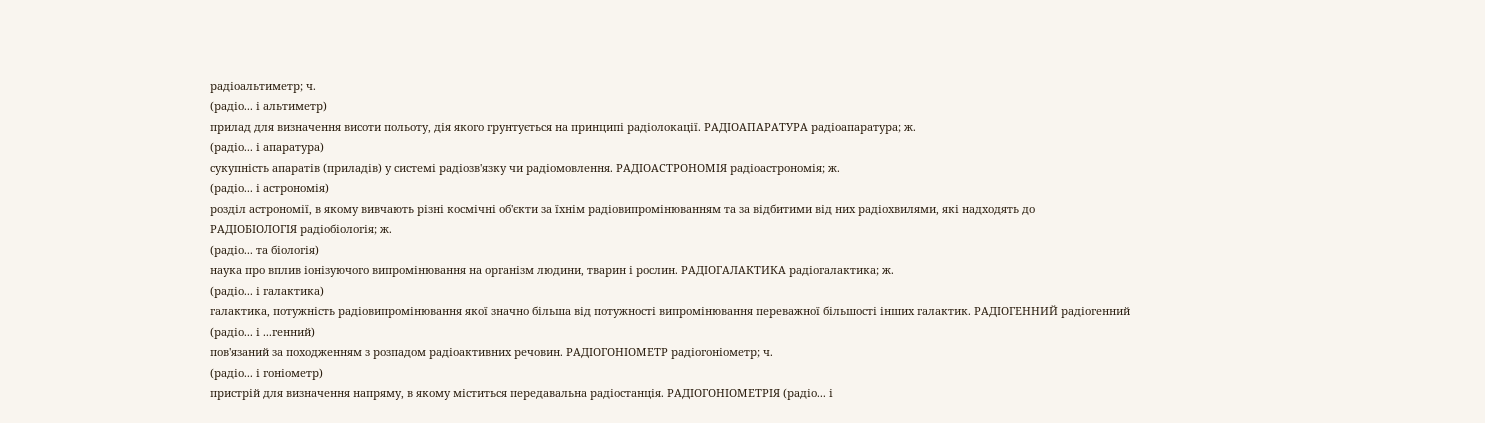радіоальтиметр; ч.
(радіо... і альтиметр)
прилад для визначення висоти польоту, дія якого грунтується на принципі радіолокації. РАДІОАПАРАТУРА радіоапаратура; ж.
(радіо... і апаратура)
сукупність апаратів (приладів) у системі радіозв'язку чи радіомовлення. РАДІОАСТРОНОМІЯ радіоастрономія; ж.
(радіо... і астрономія)
розділ астрономії, в якому вивчають різні космічні об'єкти за їхнім радіовипромінюванням та за відбитими від них радіохвилями, які надходять до
РАДІОБІОЛОГІЯ радіобіологія; ж.
(радіо... та біологія)
наука про вплив іонізуючого випромінювання на організм людини, тварин і рослин. РАДІОГАЛАКТИКА радіогалактика; ж.
(радіо... і галактика)
галактика, потужність радіовипромінювання якої значно більша від потужності випромінювання переважної більшості інших галактик. РАДІОГЕННИЙ радіогенний
(радіо... і ...генний)
пов'язаний за походженням з розпадом радіоактивних речовин. РАДІОГОНІОМЕТР радіогоніометр; ч.
(радіо... і гоніометр)
пристрій для визначення напряму, в якому міститься передавальна радіостанція. РАДІОГОНІОМЕТРІЯ (радіо... і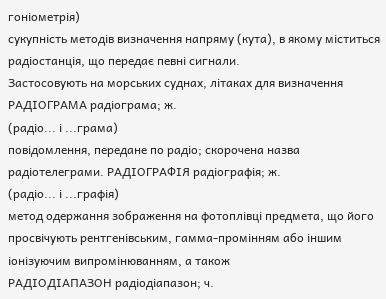гоніометрія)
сукупність методів визначення напряму (кута), в якому міститься радіостанція, що передає певні сигнали.
Застосовують на морських суднах, літаках для визначення
РАДІОГРАМА радіограма; ж.
(радіо... і ...грама)
повідомлення, передане по радіо; скорочена назва радіотелеграми. РАДІОГРАФІЯ радіографія; ж.
(радіо... і ...графія)
метод одержання зображення на фотоплівці предмета, що його просвічують рентгенівським, гамма-промінням або іншим іонізуючим випромінюванням, а також
РАДІОДІАПАЗОН радіодіапазон; ч.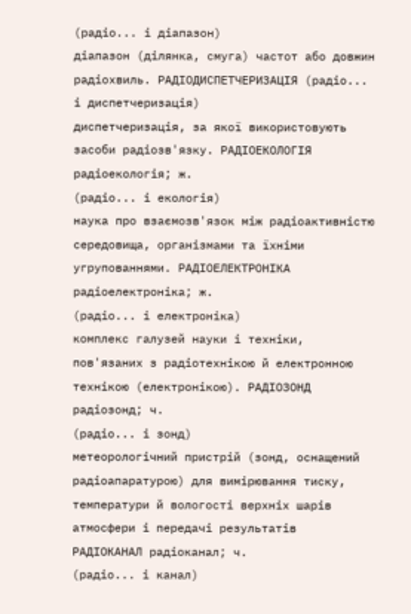(радіо... і діапазон)
діапазон (ділянка, смуга) частот або довжин радіохвиль. РАДІОДИСПЕТЧЕРИЗАЦІЯ (радіо... і диспетчеризація)
диспетчеризація, за якої використовують засоби радіозв'язку. РАДІОЕКОЛОГІЯ радіоекологія; ж.
(радіо... і екологія)
наука про взаємозв'язок між радіоактивністю середовища, організмами та їхніми угрупованнями. РАДІОЕЛЕКТРОНІКА радіоелектроніка; ж.
(радіо... і електроніка)
комплекс галузей науки і техніки, пов'язаних з радіотехнікою й електронною технікою (електронікою). РАДІОЗОНД радіозонд; ч.
(радіо... і зонд)
метеорологічний пристрій (зонд, оснащений радіоапаратурою) для вимірювання тиску, температури й вологості верхніх шарів атмосфери і передачі результатів
РАДІОКАНАЛ радіоканал; ч.
(радіо... і канал)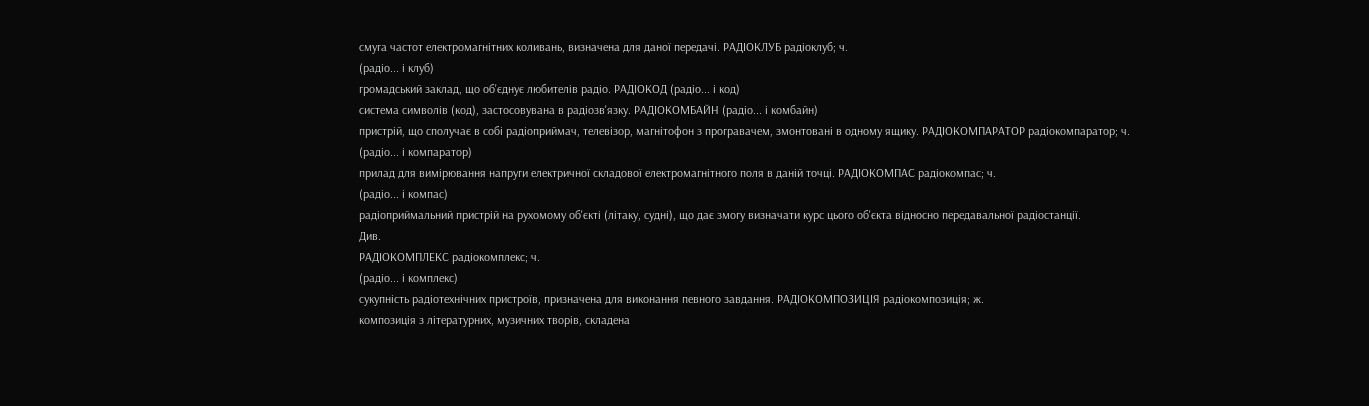смуга частот електромагнітних коливань, визначена для даної передачі. РАДІОКЛУБ радіоклуб; ч.
(радіо... і клуб)
громадський заклад, що об'єднує любителів радіо. РАДІОКОД (радіо... і код)
система символів (код), застосовувана в радіозв'язку. РАДІОКОМБАЙН (радіо... і комбайн)
пристрій, що сполучає в собі радіоприймач, телевізор, магнітофон з програвачем, змонтовані в одному ящику. РАДІОКОМПАРАТОР радіокомпаратор; ч.
(радіо... і компаратор)
прилад для вимірювання напруги електричної складової електромагнітного поля в даній точці. РАДІОКОМПАС радіокомпас; ч.
(радіо... і компас)
радіоприймальний пристрій на рухомому об'єкті (літаку, судні), що дає змогу визначати курс цього об'єкта відносно передавальної радіостанції.
Див.
РАДІОКОМПЛЕКС радіокомплекс; ч.
(радіо... і комплекс)
сукупність радіотехнічних пристроїв, призначена для виконання певного завдання. РАДІОКОМПОЗИЦІЯ радіокомпозиція; ж.
композиція з літературних, музичних творів, складена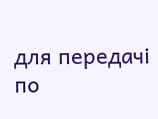для передачі по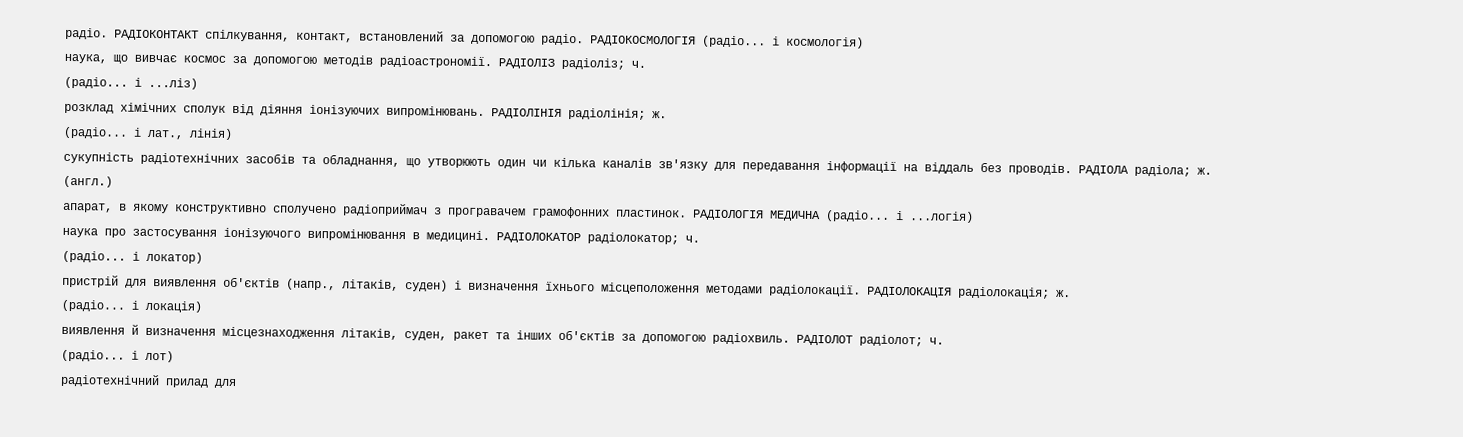радіо. РАДІОКОНТАКТ спілкування, контакт, встановлений за допомогою радіо. РАДІОКОСМОЛОГІЯ (радіо... і космологія)
наука, що вивчає космос за допомогою методів радіоастрономії. РАДІОЛІЗ радіоліз; ч.
(радіо... і ...ліз)
розклад хімічних сполук від діяння іонізуючих випромінювань. РАДІОЛІНІЯ радіолінія; ж.
(радіо... і лат., лінія)
сукупність радіотехнічних засобів та обладнання, що утворюють один чи кілька каналів зв'язку для передавання інформації на віддаль без проводів. РАДІОЛА радіола; ж.
(англ.)
апарат, в якому конструктивно сполучено радіоприймач з програвачем грамофонних пластинок. РАДІОЛОГІЯ МЕДИЧНА (радіо... і ...логія)
наука про застосування іонізуючого випромінювання в медицині. РАДІОЛОКАТОР радіолокатор; ч.
(радіо... і локатор)
пристрій для виявлення об'єктів (напр., літаків, суден) і визначення їхнього місцеположення методами радіолокації. РАДІОЛОКАЦІЯ радіолокація; ж.
(радіо... і локація)
виявлення й визначення місцезнаходження літаків, суден, ракет та інших об'єктів за допомогою радіохвиль. РАДІОЛОТ радіолот; ч.
(радіо... і лот)
радіотехнічний прилад для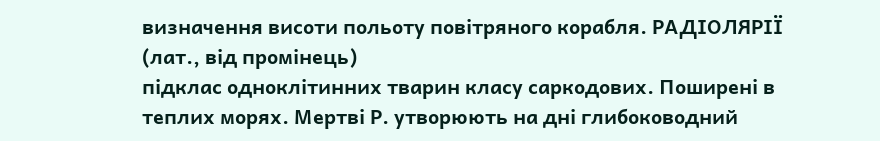визначення висоти польоту повітряного корабля. РАДІОЛЯРІЇ (лат., від промінець)
підклас одноклітинних тварин класу саркодових. Поширені в теплих морях. Мертві Р. утворюють на дні глибоководний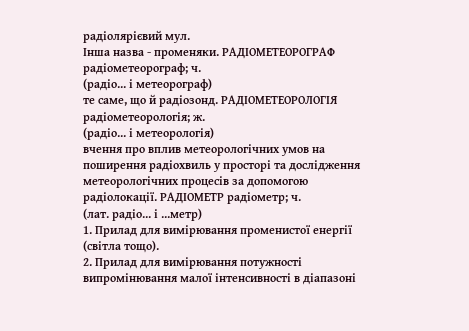радіолярієвий мул.
Інша назва - променяки. РАДІОМЕТЕОРОГРАФ радіометеорограф; ч.
(радіо... і метеорограф)
те саме, що й радіозонд. РАДІОМЕТЕОРОЛОГІЯ радіометеорологія; ж.
(радіо... і метеорологія)
вчення про вплив метеорологічних умов на поширення радіохвиль у просторі та дослідження метеорологічних процесів за допомогою радіолокації. РАДІОМЕТР радіометр; ч.
(лат. радіо... і ...метр)
1. Прилад для вимірювання променистої енергії (світла тощо).
2. Прилад для вимірювання потужності випромінювання малої інтенсивності в діапазоні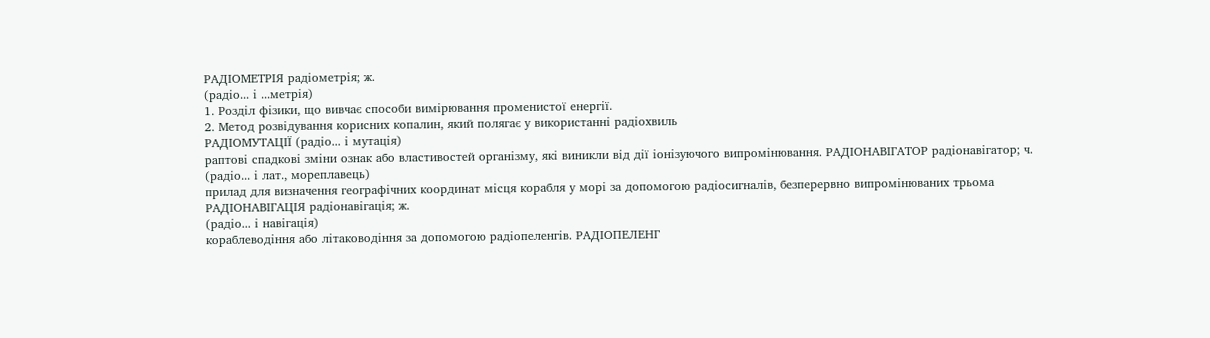РАДІОМЕТРІЯ радіометрія; ж.
(радіо... і ...метрія)
1. Розділ фізики, що вивчає способи вимірювання променистої енергії.
2. Метод розвідування корисних копалин, який полягає у використанні радіохвиль
РАДІОМУТАЦІЇ (радіо... і мутація)
раптові спадкові зміни ознак або властивостей організму, які виникли від дії іонізуючого випромінювання. РАДІОНАВІГАТОР радіонавігатор; ч.
(радіо... і лат., мореплавець)
прилад для визначення географічних координат місця корабля у морі за допомогою радіосигналів, безперервно випромінюваних трьома
РАДІОНАВІГАЦІЯ радіонавігація; ж.
(радіо... і навігація)
кораблеводіння або літаководіння за допомогою радіопеленгів. РАДІОПЕЛЕНГ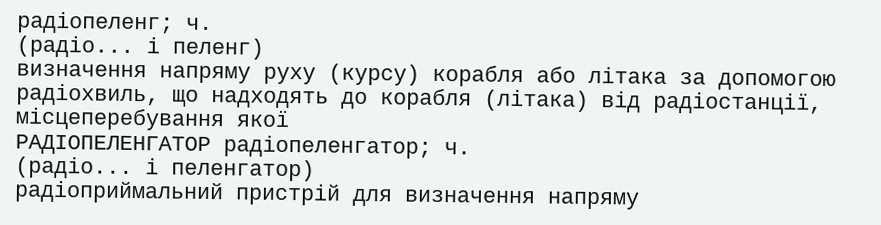радіопеленг; ч.
(радіо... і пеленг)
визначення напряму руху (курсу) корабля або літака за допомогою радіохвиль, що надходять до корабля (літака) від радіостанції, місцеперебування якої
РАДІОПЕЛЕНГАТОР радіопеленгатор; ч.
(радіо... і пеленгатор)
радіоприймальний пристрій для визначення напряму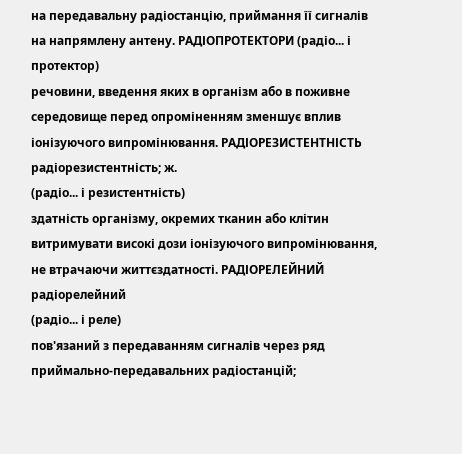на передавальну радіостанцію, приймання її сигналів на напрямлену антену. РАДІОПРОТЕКТОРИ (радіо... і протектор)
речовини, введення яких в організм або в поживне середовище перед опроміненням зменшує вплив іонізуючого випромінювання. РАДІОРЕЗИСТЕНТНІСТЬ радіорезистентність; ж.
(радіо... і резистентність)
здатність організму, окремих тканин або клітин витримувати високі дози іонізуючого випромінювання, не втрачаючи життєздатності. РАДІОРЕЛЕЙНИЙ радіорелейний
(радіо... і реле)
пов'язаний з передаванням сигналів через ряд приймально-передавальних радіостанцій;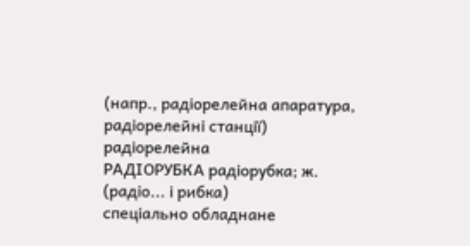(напр., радіорелейна апаратура, радіорелейні станції)
радіорелейна
РАДІОРУБКА радіорубка; ж.
(радіо... і рибка)
спеціально обладнане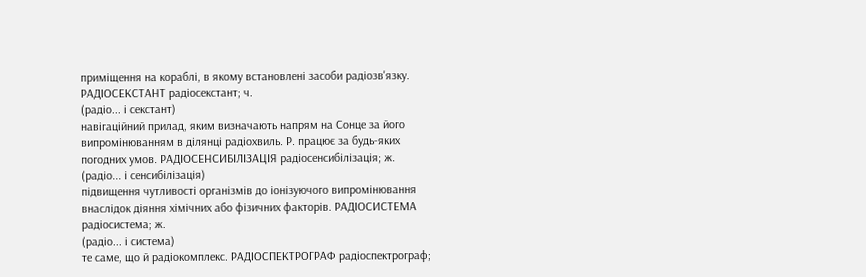приміщення на кораблі, в якому встановлені засоби радіозв'язку. РАДІОСЕКСТАНТ радіосекстант; ч.
(радіо... і секстант)
навігаційний прилад, яким визначають напрям на Сонце за його випромінюванням в ділянці радіохвиль. Р. працює за будь-яких погодних умов. РАДІОСЕНСИБІЛІЗАЦІЯ радіосенсибілізація; ж.
(радіо... і сенсибілізація)
підвищення чутливості організмів до іонізуючого випромінювання внаслідок діяння хімічних або фізичних факторів. РАДІОСИСТЕМА радіосистема; ж.
(радіо... і система)
те саме, що й радіокомплекс. РАДІОСПЕКТРОГРАФ радіоспектрограф;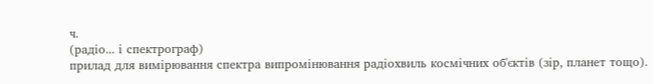ч.
(радіо... і спектрограф)
прилад для вимірювання спектра випромінювання радіохвиль космічних об'єктів (зір, планет тощо).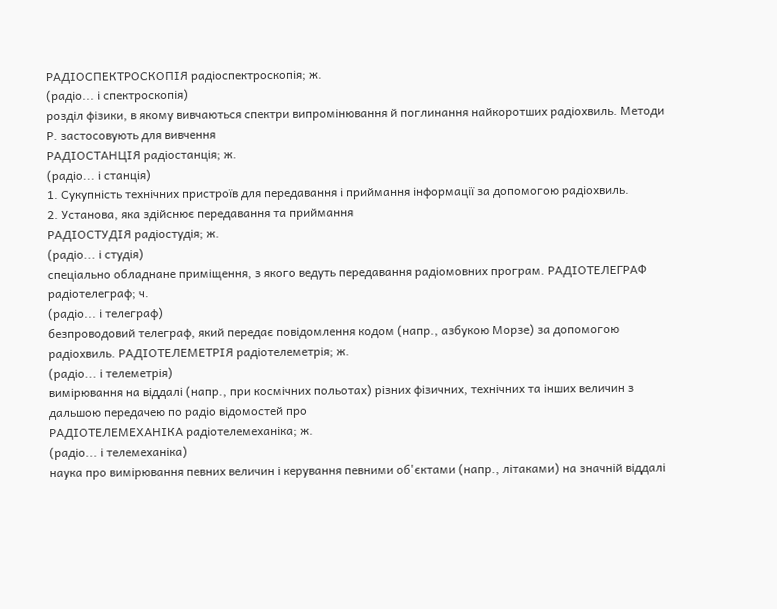РАДІОСПЕКТРОСКОПІЯ радіоспектроскопія; ж.
(радіо... і спектроскопія)
розділ фізики, в якому вивчаються спектри випромінювання й поглинання найкоротших радіохвиль. Методи Р. застосовують для вивчення
РАДІОСТАНЦІЯ радіостанція; ж.
(радіо... і станція)
1. Сукупність технічних пристроїв для передавання і приймання інформації за допомогою радіохвиль.
2. Установа, яка здійснює передавання та приймання
РАДІОСТУДІЯ радіостудія; ж.
(радіо... і студія)
спеціально обладнане приміщення, з якого ведуть передавання радіомовних програм. РАДІОТЕЛЕГРАФ радіотелеграф; ч.
(радіо... і телеграф)
безпроводовий телеграф, який передає повідомлення кодом (напр., азбукою Морзе) за допомогою радіохвиль. РАДІОТЕЛЕМЕТРІЯ радіотелеметрія; ж.
(радіо... і телеметрія)
вимірювання на віддалі (напр., при космічних польотах) різних фізичних, технічних та інших величин з дальшою передачею по радіо відомостей про
РАДІОТЕЛЕМЕХАНІКА радіотелемеханіка; ж.
(радіо... і телемеханіка)
наука про вимірювання певних величин і керування певними об'єктами (напр., літаками) на значній віддалі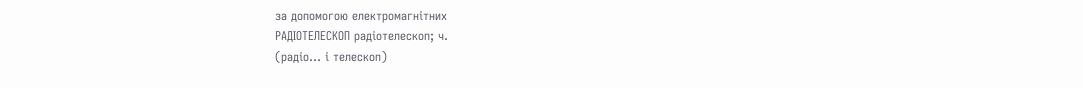за допомогою електромагнітних
РАДІОТЕЛЕСКОП радіотелескоп; ч.
(радіо... і телескоп)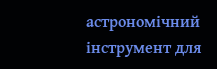астрономічний інструмент для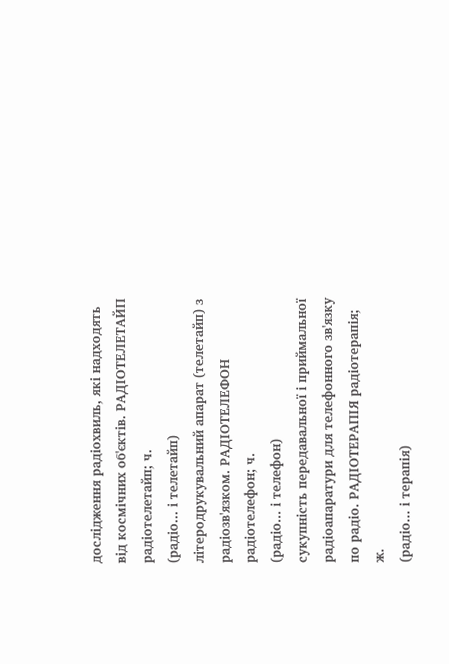дослідження радіохвиль, які надходять від космічних об'єктів. РАДІОТЕЛЕТАЙП радіотелетайп; ч.
(радіо... і телетайп)
літеродрукувальний апарат (телетайп) з радіозв'язком. РАДІОТЕЛЕФОН радіотелефон; ч.
(радіо... і телефон)
сукупність передавальної і приймальної радіоапаратури для телефонного зв'язку по радіо. РАДІОТЕРАПІЯ радіотерапія; ж.
(радіо... і терапія)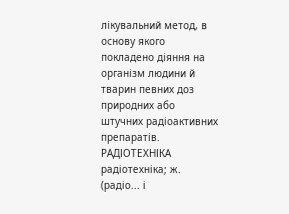лікувальний метод, в основу якого покладено діяння на організм людини й тварин певних доз природних або штучних радіоактивних препаратів.
РАДІОТЕХНІКА радіотехніка; ж.
(радіо... і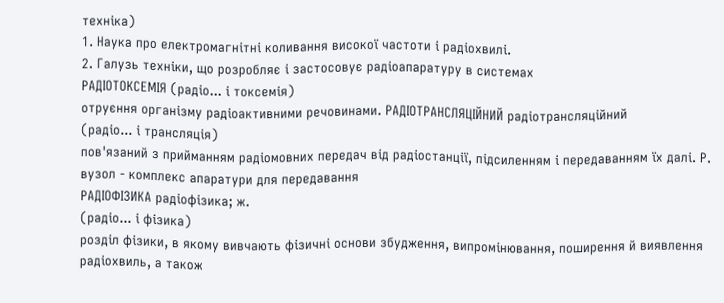техніка)
1. Наука про електромагнітні коливання високої частоти і радіохвилі.
2. Галузь техніки, що розробляє і застосовує радіоапаратуру в системах
РАДІОТОКСЕМІЯ (радіо... і токсемія)
отруєння організму радіоактивними речовинами. РАДІОТРАНСЛЯЦІЙНИЙ радіотрансляційний
(радіо... і трансляція)
пов'язаний з прийманням радіомовних передач від радіостанції, підсиленням і передаванням їх далі. Р. вузол - комплекс апаратури для передавання
РАДІОФІЗИКА радіофізика; ж.
(радіо... і фізика)
розділ фізики, в якому вивчають фізичні основи збудження, випромінювання, поширення й виявлення радіохвиль, а також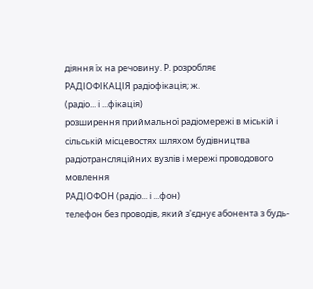діяння їх на речовину. Р. розробляє
РАДІОФІКАЦІЯ радіофікація; ж.
(радіо... і ...фікація)
розширення приймальної радіомережі в міській і сільській місцевостях шляхом будівництва радіотрансляційних вузлів і мережі проводового мовлення
РАДІОФОН (радіо... і ...фон)
телефон без проводів, який з'єднує абонента з будь-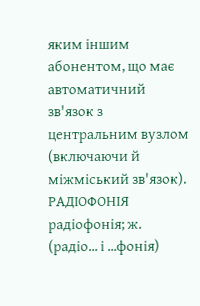яким іншим абонентом, що має автоматичний зв'язок з центральним вузлом (включаючи й міжміський зв'язок). РАДІОФОНІЯ радіофонія; ж.
(радіо... і ...фонія)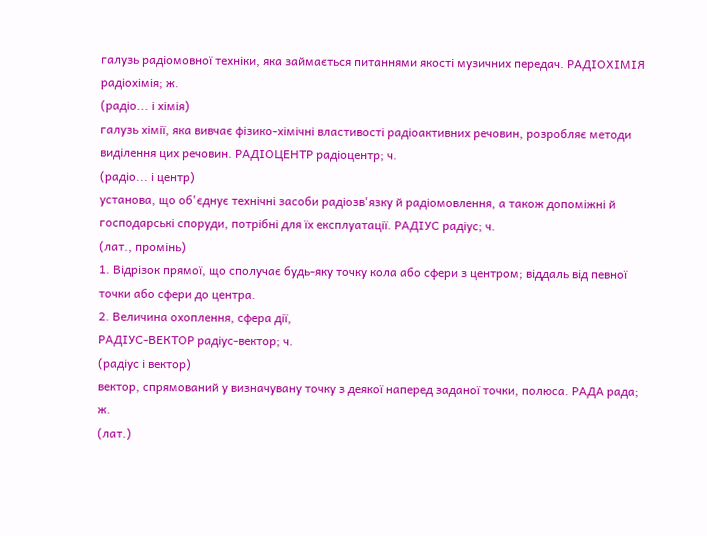галузь радіомовної техніки, яка займається питаннями якості музичних передач. РАДІОХІМІЯ радіохімія; ж.
(радіо... і хімія)
галузь хімії, яка вивчає фізико-хімічні властивості радіоактивних речовин, розробляє методи виділення цих речовин. РАДІОЦЕНТР радіоцентр; ч.
(радіо... і центр)
установа, що об'єднує технічні засоби радіозв'язку й радіомовлення, а також допоміжні й господарські споруди, потрібні для їх експлуатації. РАДІУС радіус; ч.
(лат., промінь)
1. Відрізок прямої, що сполучає будь-яку точку кола або сфери з центром; віддаль від певної точки або сфери до центра.
2. Величина охоплення, сфера дії,
РАДІУС-ВЕКТОР радіус-вектор; ч.
(радіус і вектор)
вектор, спрямований у визначувану точку з деякої наперед заданої точки, полюса. РАДА рада; ж.
(лат.)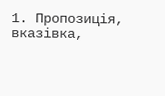1. Пропозиція, вказівка,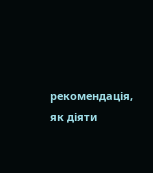рекомендація, як діяти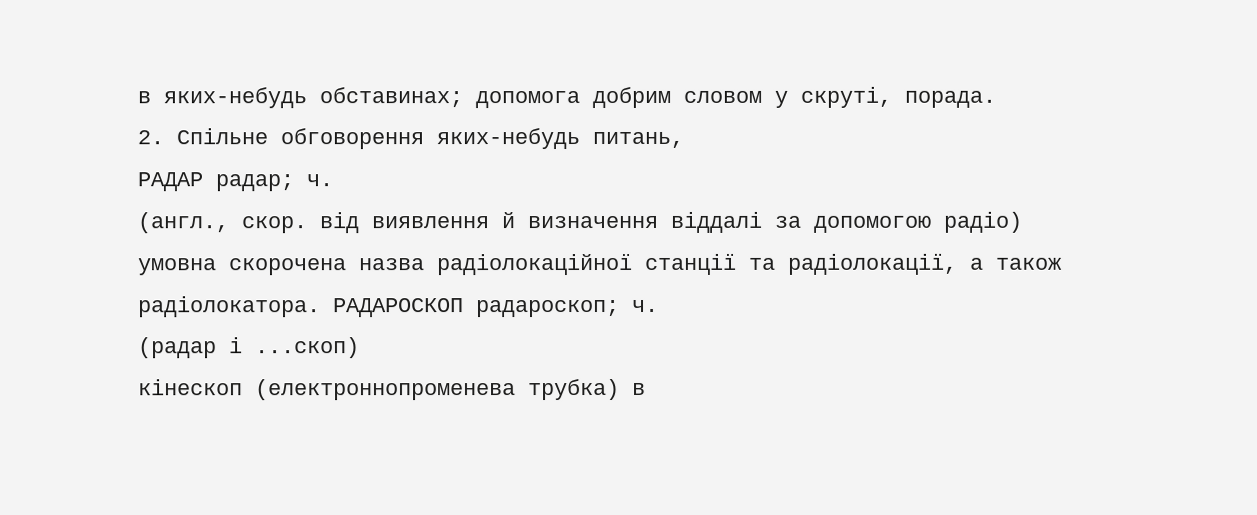в яких-небудь обставинах; допомога добрим словом у скруті, порада.
2. Спільне обговорення яких-небудь питань,
РАДАР радар; ч.
(англ., скор. від виявлення й визначення віддалі за допомогою радіо)
умовна скорочена назва радіолокаційної станції та радіолокації, а також радіолокатора. РАДАРОСКОП радароскоп; ч.
(радар і ...скоп)
кінескоп (електроннопроменева трубка) в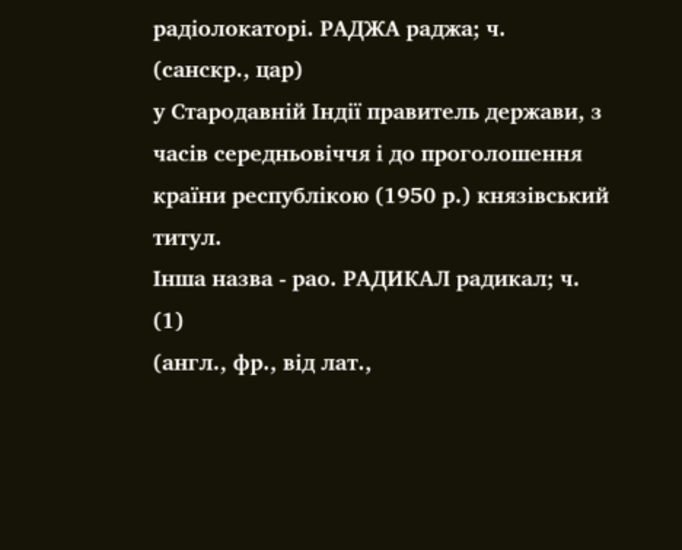радіолокаторі. РАДЖА раджа; ч.
(санскр., цар)
у Стародавній Індії правитель держави, з часів середньовіччя і до проголошення країни республікою (1950 р.) князівський титул.
Інша назва - рао. РАДИКАЛ радикал; ч.
(1)
(англ., фр., від лат.,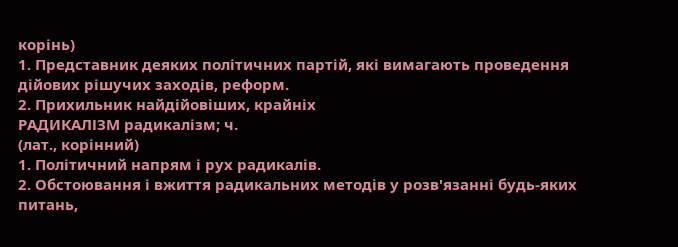корінь)
1. Представник деяких політичних партій, які вимагають проведення дійових рішучих заходів, реформ.
2. Прихильник найдійовіших, крайніх
РАДИКАЛІЗМ радикалізм; ч.
(лат., корінний)
1. Політичний напрям і рух радикалів.
2. Обстоювання і вжиття радикальних методів у розв'язанні будь-яких питань,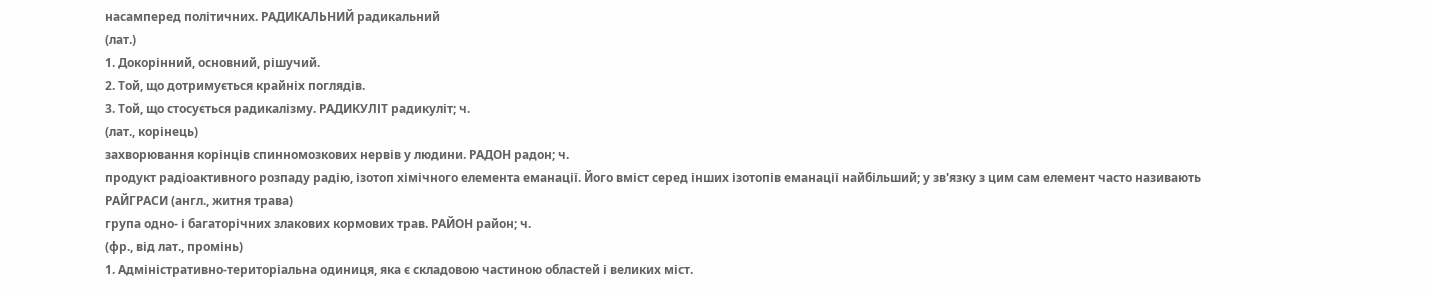насамперед політичних. РАДИКАЛЬНИЙ радикальний
(лат.)
1. Докорінний, основний, рішучий.
2. Той, що дотримується крайніх поглядів.
3. Той, що стосується радикалізму. РАДИКУЛІТ радикуліт; ч.
(лат., корінець)
захворювання корінців спинномозкових нервів у людини. РАДОН радон; ч.
продукт радіоактивного розпаду радію, ізотоп хімічного елемента еманації. Його вміст серед інших ізотопів еманації найбільший; у зв'язку з цим сам елемент часто називають
РАЙГРАСИ (англ., житня трава)
група одно- і багаторічних злакових кормових трав. РАЙОН район; ч.
(фр., від лат., промінь)
1. Адміністративно-територіальна одиниця, яка є складовою частиною областей і великих міст.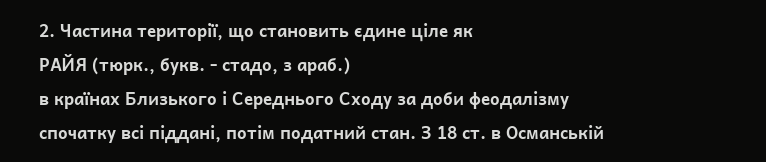2. Частина території, що становить єдине ціле як
РАЙЯ (тюрк., букв. - стадо, з араб.)
в країнах Близького і Середнього Сходу за доби феодалізму спочатку всі піддані, потім податний стан. З 18 ст. в Османській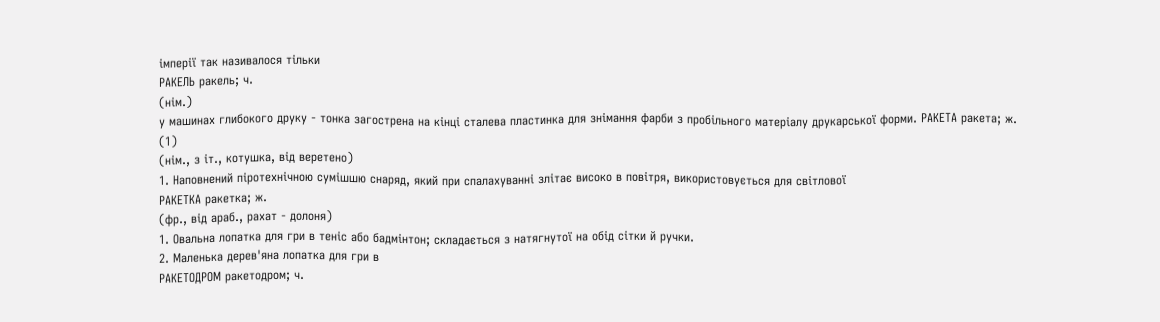імперії так називалося тільки
РАКЕЛЬ ракель; ч.
(нім.)
у машинах глибокого друку - тонка загострена на кінці сталева пластинка для знімання фарби з пробільного матеріалу друкарської форми. РАКЕТА ракета; ж.
(1)
(нім., з іт., котушка, від веретено)
1. Наповнений піротехнічною сумішшю снаряд, який при спалахуванні злітає високо в повітря, використовується для світлової
РАКЕТКА ракетка; ж.
(фр., від араб., рахат - долоня)
1. Овальна лопатка для гри в теніс або бадмінтон; складається з натягнутої на обід сітки й ручки.
2. Маленька дерев'яна лопатка для гри в
РАКЕТОДРОМ ракетодром; ч.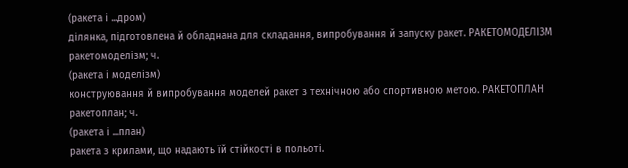(ракета і ...дром)
ділянка, підготовлена й обладнана для складання, випробування й запуску ракет. РАКЕТОМОДЕЛІЗМ ракетомоделізм; ч.
(ракета і моделізм)
конструювання й випробування моделей ракет з технічною або спортивною метою. РАКЕТОПЛАН ракетоплан; ч.
(ракета і ...план)
ракета з крилами, що надають їй стійкості в польоті.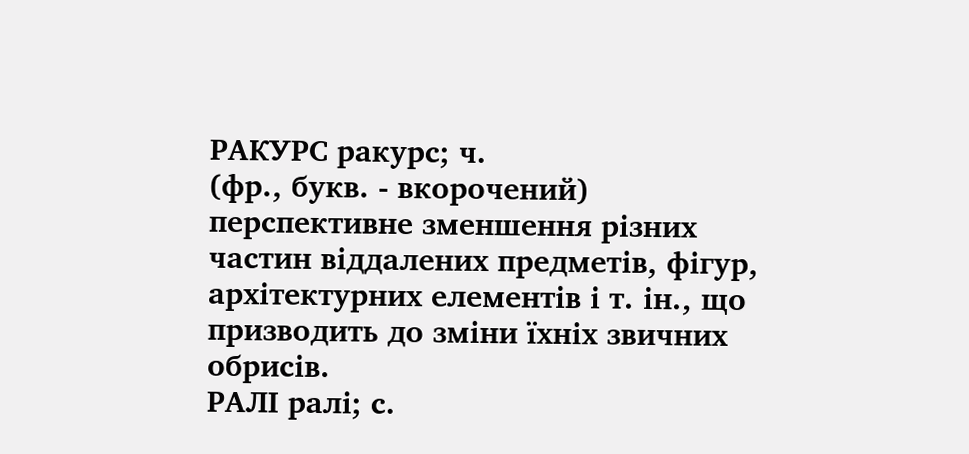РАКУРС ракурс; ч.
(фр., букв. - вкорочений)
перспективне зменшення різних частин віддалених предметів, фігур, архітектурних елементів і т. ін., що призводить до зміни їхніх звичних обрисів.
РАЛІ ралі; с.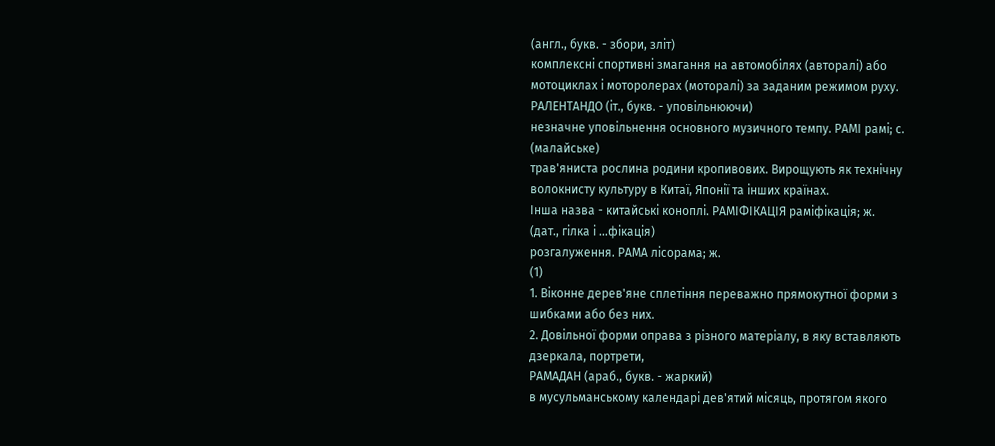(англ., букв. - збори, зліт)
комплексні спортивні змагання на автомобілях (авторалі) або мотоциклах і моторолерах (моторалі) за заданим режимом руху. РАЛЕНТАНДО (іт., букв. - уповільнюючи)
незначне уповільнення основного музичного темпу. РАМІ рамі; с.
(малайське)
трав'яниста рослина родини кропивових. Вирощують як технічну волокнисту культуру в Китаї, Японії та інших країнах.
Інша назва - китайські коноплі. РАМІФІКАЦІЯ раміфікація; ж.
(дат., гілка і ...фікація)
розгалуження. РАМА лісорама; ж.
(1)
1. Віконне дерев'яне сплетіння переважно прямокутної форми з шибками або без них.
2. Довільної форми оправа з різного матеріалу, в яку вставляють дзеркала, портрети,
РАМАДАН (араб., букв. - жаркий)
в мусульманському календарі дев'ятий місяць, протягом якого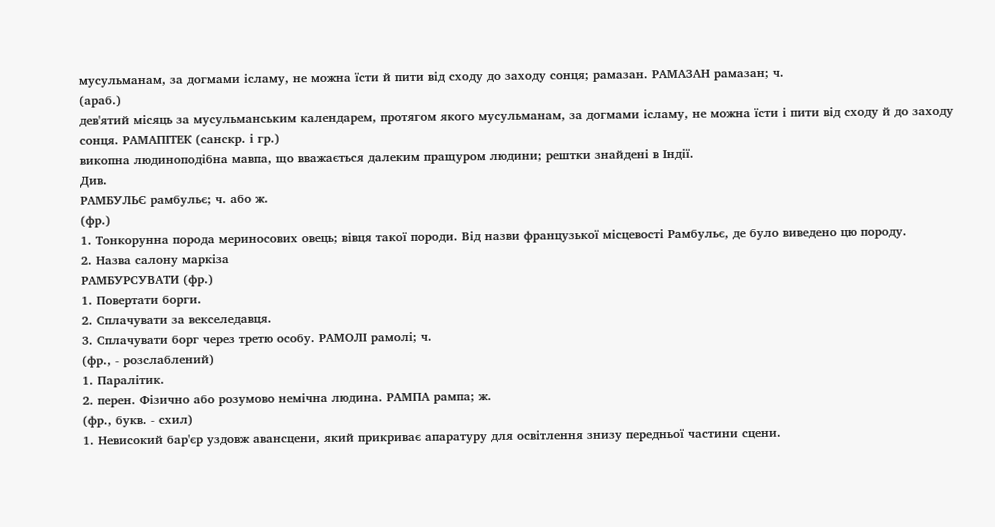мусульманам, за догмами ісламу, не можна їсти й пити від сходу до заходу сонця; рамазан. РАМАЗАН рамазан; ч.
(араб.)
дев'ятий місяць за мусульманським календарем, протягом якого мусульманам, за догмами ісламу, не можна їсти і пити від сходу й до заходу сонця. РАМАПІТЕК (санскр. і гр.)
викопна людиноподібна мавпа, що вважається далеким пращуром людини; рештки знайдені в Індії.
Див.
РАМБУЛЬЄ рамбульє; ч. або ж.
(фр.)
1. Тонкорунна порода мериносових овець; вівця такої породи. Від назви французької місцевості Рамбульє, де було виведено цю породу.
2. Назва салону маркіза
РАМБУРСУВАТИ (фр.)
1. Повертати борги.
2. Сплачувати за векселедавця.
3. Сплачувати борг через третю особу. РАМОЛІ рамолі; ч.
(фр., - розслаблений)
1. Паралітик.
2. перен. Фізично або розумово немічна людина. РАМПА рампа; ж.
(фр., букв. - схил)
1. Невисокий бар'єр уздовж авансцени, який прикриває апаратуру для освітлення знизу передньої частини сцени.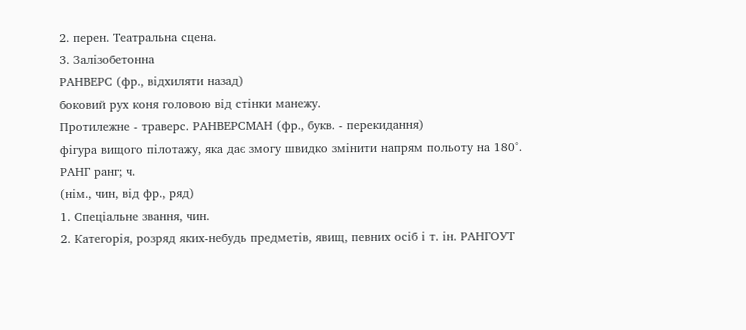2. перен. Театральна сцена.
3. Залізобетонна
РАНВЕРС (фр., відхиляти назад)
боковий рух коня головою від стінки манежу.
Протилежне - траверс. РАНВЕРСМАН (фр., букв. - перекидання)
фігура вищого пілотажу, яка дає змогу швидко змінити напрям польоту на 180°. РАНГ ранг; ч.
(нім., чин, від фр., ряд)
1. Спеціальне звання, чин.
2. Категорія, розряд яких-небудь предметів, явищ, певних осіб і т. ін. РАНГОУТ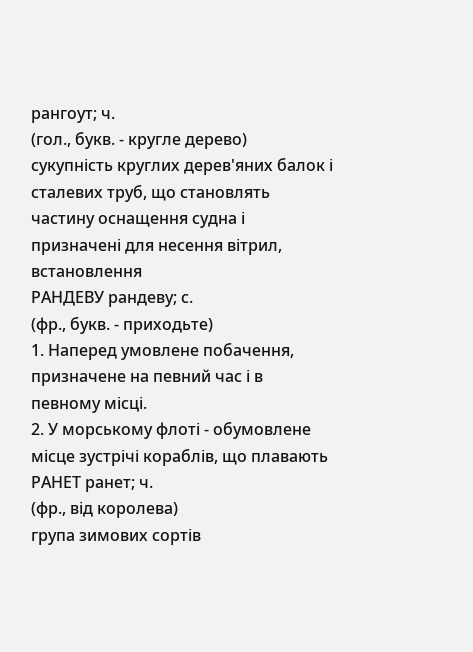рангоут; ч.
(гол., букв. - кругле дерево)
сукупність круглих дерев'яних балок і сталевих труб, що становлять частину оснащення судна і призначені для несення вітрил, встановлення
РАНДЕВУ рандеву; с.
(фр., букв. - приходьте)
1. Наперед умовлене побачення, призначене на певний час і в певному місці.
2. У морському флоті - обумовлене місце зустрічі кораблів, що плавають
РАНЕТ ранет; ч.
(фр., від королева)
група зимових сортів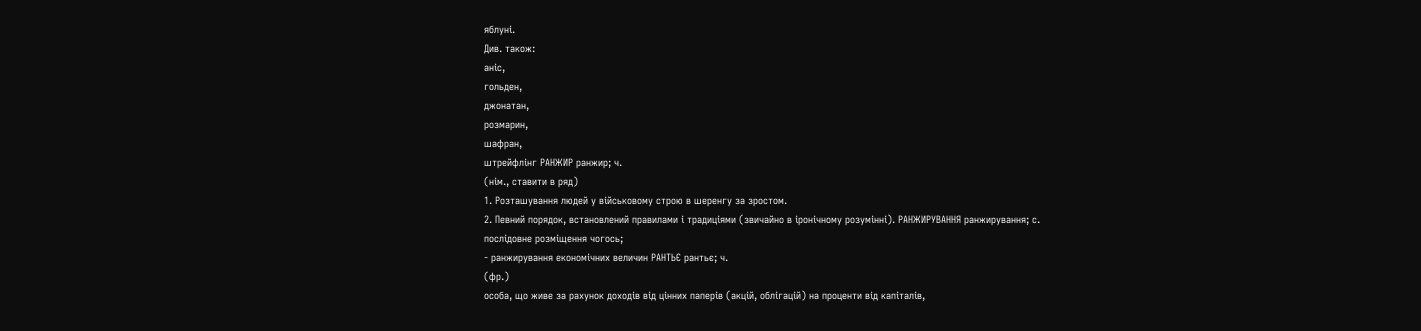яблуні.
Див. також:
аніс,
гольден,
джонатан,
розмарин,
шафран,
штрейфлінг РАНЖИР ранжир; ч.
(нім., ставити в ряд)
1. Розташування людей у військовому строю в шеренгу за зростом.
2. Певний порядок, встановлений правилами і традиціями (звичайно в іронічному розумінні). РАНЖИРУВАННЯ ранжирування; с.
послідовне розміщення чогось;
- ранжирування економічних величин РАНТЬЄ рантьє; ч.
(фр.)
особа, що живе за рахунок доходів від цінних паперів (акцій, облігацій) на проценти від капіталів,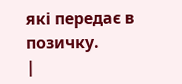які передає в позичку.
|